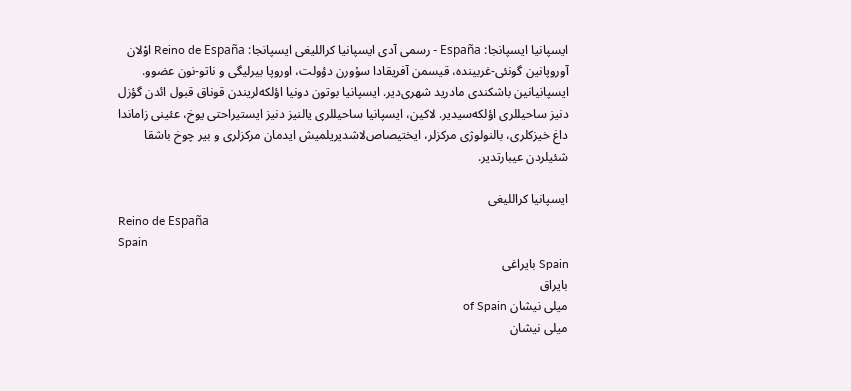ایسپانیا ایسپانجا: España - رسمی آدی ایسپانیا کراللیغی ایسپانجا: Reino de España اوْلان آوروپانین گونئی-غربینده، قیسمن آفریقادا سۇورن دؤولت، اوروپا بیرلیگی و ناتو-نون عضوو. ایسپانیانین باشکندی مادرید شهری‌دیر. ایسپانیا بوتون دونیا اؤلکه‌لریندن قوناق قبول ائدن گؤزل دنیز ساحیللری اؤلکه‌سیدیر. لاکین، ایسپانیا ساحیللری یالنیز دنیز ایستیراحتی یوخ، عئینی زاماندا داغ خیزکلری، بالنولوژی مرکزلر، ایختیصاص‌لاشدیریلمیش ایدمان مرکزلری و بیر چوخ باشقا شئیلردن عیبارتدیر.

ایسپانیا کراللیغی
Reino de España
Spain
Spain بایراغی
بایراق
میلی نیشان of Spain
میلی نیشان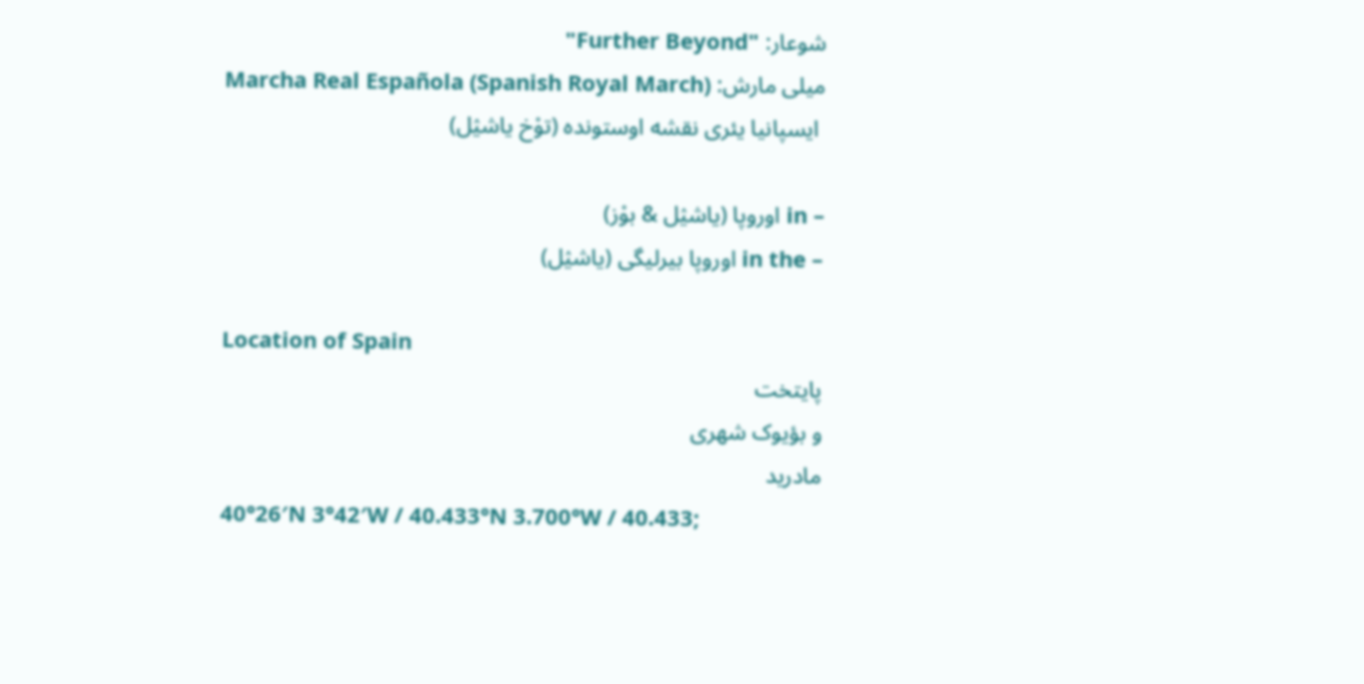شوعار: "Further Beyond"
میلی مارش: Marcha Real Española (Spanish Royal March)
 ایسپانیا یئری نقشه اوستونده (توْخ یاشیٛل)

– in اوروپا (یاشیٛل & بوْز)
– in the اوروپا بیرلیگی (یاشیٛل)

Location of Spain
پایتخت
و بؤیوک شهری
مادرید
40°26′N 3°42′W / 40.433°N 3.700°W / 40.433;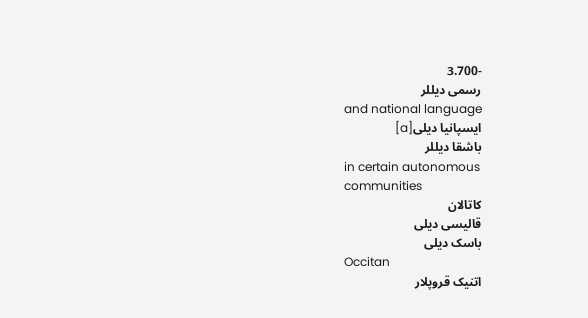-3.700
رسمی دیللر
and national language
ایسپانیا دیلی[a]
باشقا دیللر
in certain autonomous
communities
کاتالان
قالیسی دیلی
باسک دیلی
Occitan
اتنیک قروپلار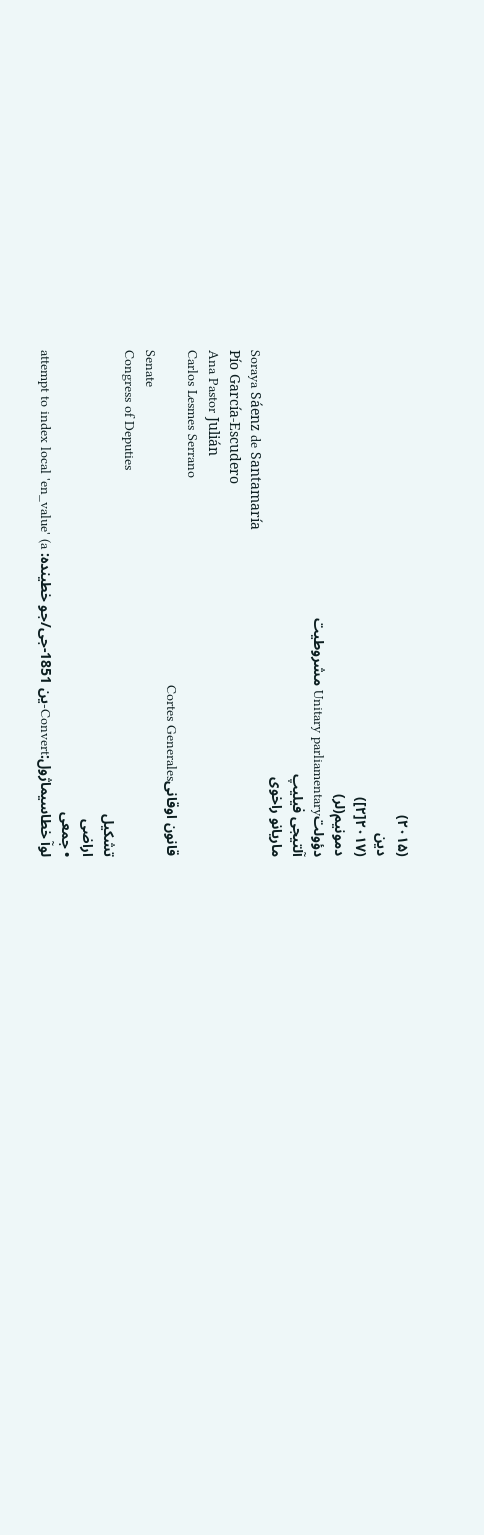(۲۰۱۵)
دین
(۲۰۱۷[۲])
دمونیم(لر)
دؤولتUnitary parliamentary مشروطیت
آلتیجی فیلیپ
ماریانو راخوی
Soraya Sáenz de Santamaría
Pío García-Escudero
Ana Pastor Julián
Carlos Lesmes Serrano
قانون اوقانیCortes Generales
Senate
Congress of Deputies
تشکیل
اراضی
• جمعی
لوآ خطاسیماژول:Convert-ین 1851-جی/جو خطینده: attempt to index local 'en_value' (a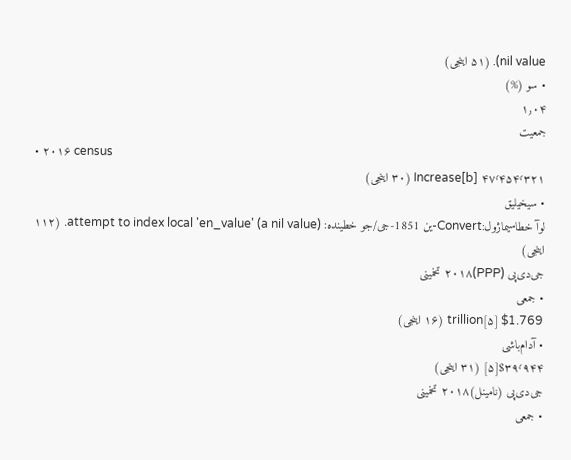nil value). (۵۱ اینجی)
• سو (%)
۱٫۰۴
جمعیت
• ۲۰۱۶ census
۴۷٬۴۵۴٬۳۲۱ Increase[b] (۳۰ اینجی)
• سیخیلیق
لوآ خطاسیماژول:Convert-ین 1851-جی/جو خطینده: attempt to index local 'en_value' (a nil value). (۱۱۲ اینجی)
جی‌دی‌پی (PPP)۲۰۱۸ تخمینی
• جمعی
$1.769 trillion[۵] (۱۶ اینجی)
• آدام‌باشی
$۳۹٬۹۴۴[۵] (۳۱ اینجی)
جی‌دی‌پی (نامینل)۲۰۱۸ تخمینی
• جمعی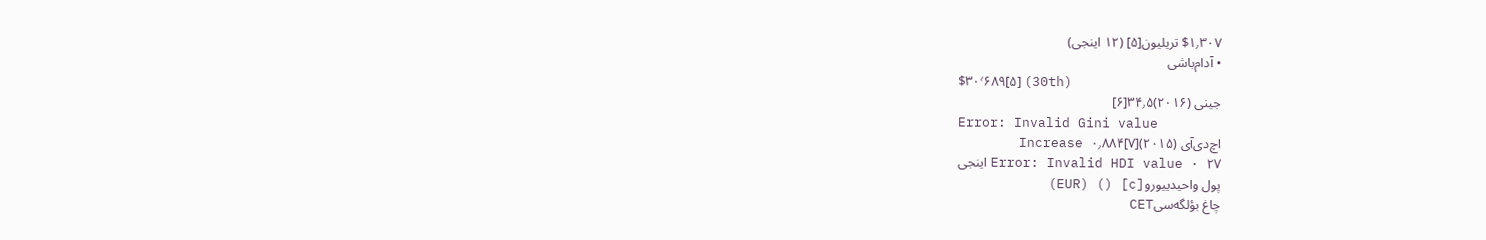$۱٫۳۰۷ تریلیون[۵] (۱۲ اینجی)
• آدام‌باشی
$۳۰٬۶۸۹[۵] (30th)
جینی (۲۰۱۶)۳۴٫۵[۶]
Error: Invalid Gini value
اچ‌دی‌آی (۲۰۱۵)Increase ۰٫۸۸۴[۷]
Error: Invalid HDI value · ۲۷ اینجی
پول واحیدییورو[c] () (EUR)
چاغ بؤلگه‌سیCET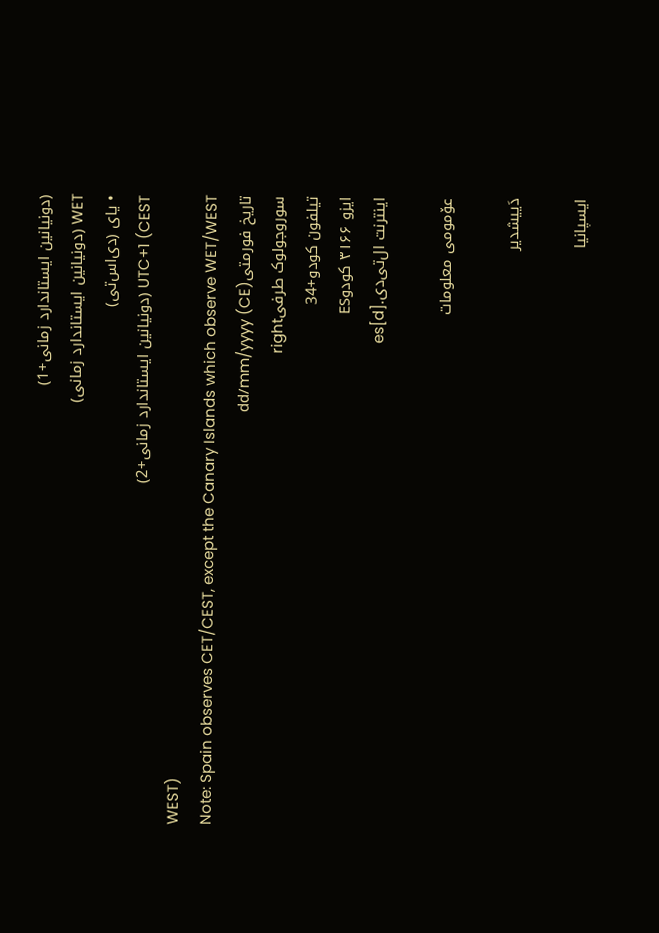(دونیانین ایستاندارد زمانی+1)
WET (دونیانین ایستاندارد زمانی)
• یای (دی‌اس‌تی)
UTC+1 (CEST (دونیانین ایستاندارد زمانی+2)
WEST)
Note: Spain observes CET/CEST, except the Canary Islands which observe WET/WEST
تاریخ فورمتیdd/mm/yyyy (CE)
سوروجولوک طرفیright
تیلفون کودو+34
ایزو ۳۱۶۶ کودوES
اینترنت ال‌تی‌دی.es[d]

عۆمومی معلومات

دَییشدیر

ایسپانیا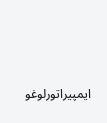ایمپیراتورلوغو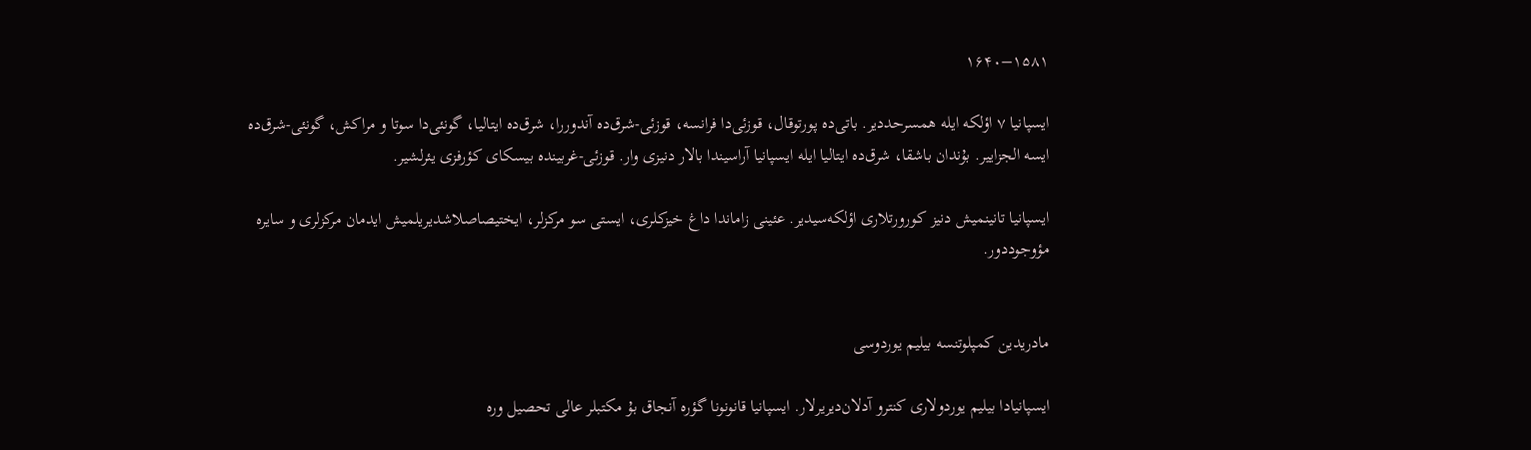۱۵۸۱–۱۶۴۰

ایسپانیا ۷ اؤلکه ایله همسرحددیر. باتی‌ده پورتوقال، قوزئی‌دا فرانسه، قوزئی-شرق‌ده آندوررا، شرق‌ده ایتالیا، گونئی‌دا سوتا و مراکش، گونئی-شرق‌ده ایسه الجزاییر. بۇندان باشقا، شرق‌ده ایتالیا ایله ایسپانیا آراسیندا بالار دنیزی وار. قوزئی-غربینده بیسکای کؤرفزی یئرلشیر.

ایسپانیا تانینمیش دنیز کورورتلاری اؤلکه‌سیدیر. عئینی زاماندا داغ خیزکلری، ایستی سو مرکزلر، ایختیصاصلاشدیریلمیش ایدمان مرکزلری و سایره مؤوجوددور.


مادریدین کمپلوتنسه بیلیم یوردوسی

ایسپانیادا بیلیم یوردولاری کنترو آدلان‌دیریرلار. ایسپانیا قانونونا گؤره آنجاق بۇ مکتبلر عالی تحصیل وره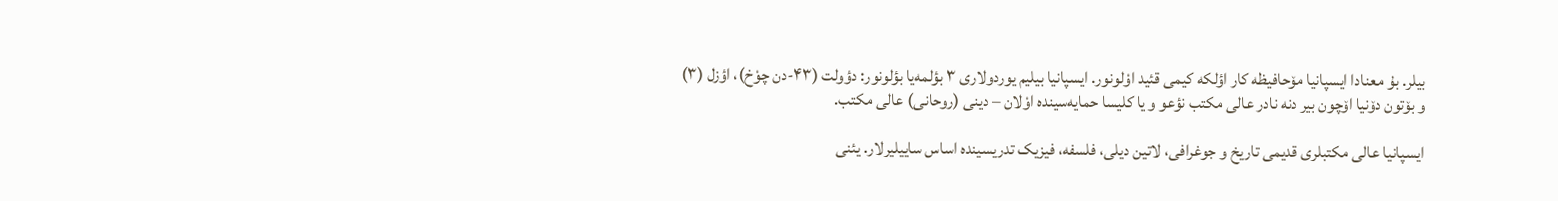بیلر. بۇ معنادا ایسپانیا مۆحافیظه کار اؤلکه کیمی قئید اوْلونور. ایسپانیا بیلیم یوردولاری ۳ بؤلمه‌یا بؤلونور: دؤولت (۴۳-دن چوْخ)، اؤزل (۳) و بۆتون دۆنیا اۆچون بیر دنه نادر عالی مکتب نؤعو و یا کلیسا حمایه‌سینده اوْلان – دینی (روحانی) عالی مکتب.

ایسپانیا عالی مکتبلری قدیمی تاریخ و جوغرافی، لاتین دیلی، فلسفه، فیزیک تدریسینده اساس ساییلیرلار. یئنی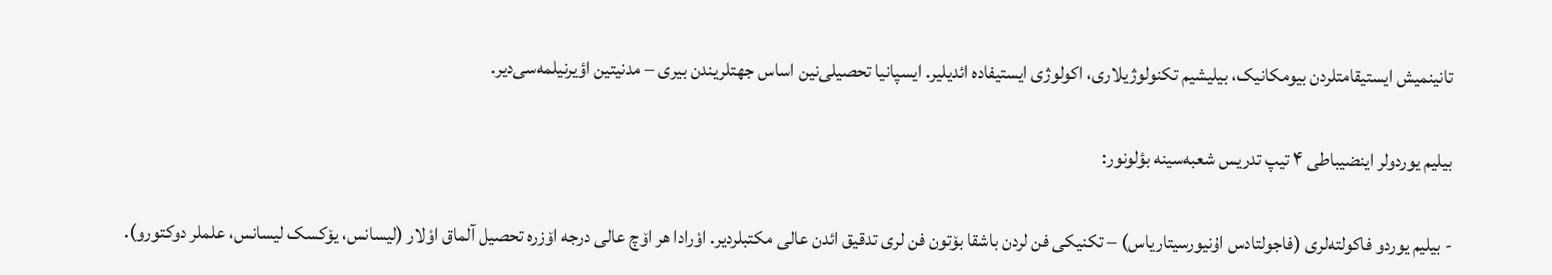تانینمیش ایستیقامتلردن بیومکانیک، بیلیشیم تکنولوژیلاری، اکولوژی ایستیفاده ائدیلیر. ایسپانیا تحصیلی‌نین اساس جهتلریندن بیری – مدنیتین اؤیرنیلمه‌سی‌دیر.

بیلیم یوردولر اینضیباطی ۴ تیپ تدریس شعبه‌سینه بؤلونور:

- بیلیم یوردو فاکولته‌لری (فاجولتادس اۇنیورسیتاریاس) – تکنیکی فن لردن باشقا بۆتون فن لری تدقیق ائدن عالی مکتبلردیر. اوْرادا هر اۆچ عالی درجه اۆزره تحصیل آلماق اوْلار (لیسانس، یۆکسک لیسانس، علملر دوکتورو).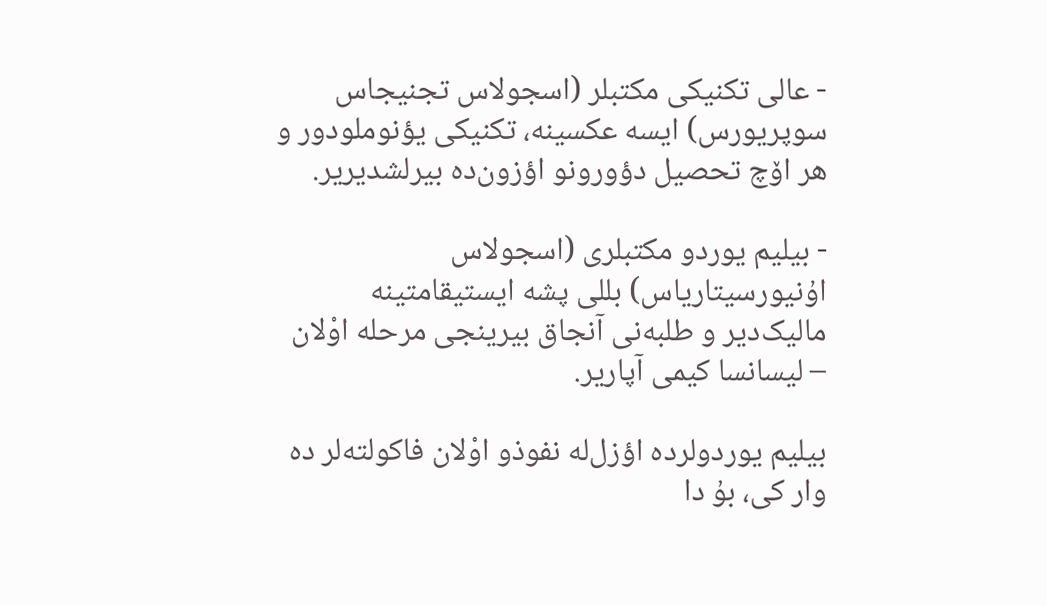- عالی تکنیکی مکتبلر (اسجولاس تجنیجاس سوپریورس) ایسه عکسینه، تکنیکی یؤنوملودور و هر اۆچ تحصیل دؤورونو اؤزون‌ده بیرلشدیریر.

- بیلیم یوردو مکتبلری (اسجولاس اۇنیورسیتاریاس) بللی پشه ایستیقامتینه مالیک‌دیر و طلبه‌نی آنجاق بیرینجی مرحله اوْلان – لیسانسا کیمی آپاریر.

بیلیم یوردولرده اؤزل‌له نفوذو اوْلان فاکولته‌لر ده وار کی، بۇ دا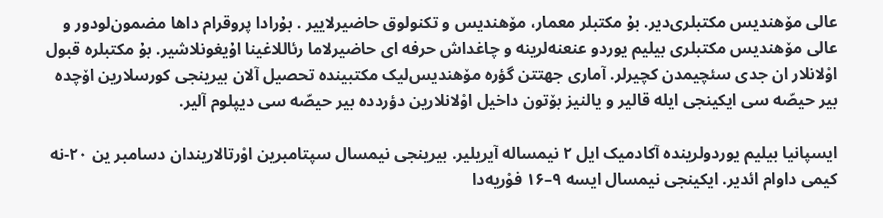عالی مۆهندیس مکتبلری‌دیر. بۇ مکتبلر معمار، مۆهندیس و تکنولوق حاضیرلاییر . بۇرادا پروقرام داها مضمون‌لودور و عالی مۆهندیس مکتبلری بیلیم یوردو عنعنه‌لرینه و چاغداش حرفه ای حاضیرلاما رئاللاغینا اۇیغونلاشیر. بۇ مکتبلره قبول اوْلانلار ان جدی سئچیمدن کچیرلر. آماری جهتتن گؤره مۆهندیس‌لیک مکتبینده تحصیل آلان بیرینجی کورسلارین اۆچده بیر حیصّه سی ایکینجی ایله قالیر و یالنیز بۆتون داخیل اوْلانلارین دؤردده بیر حیصّه سی دیپلوم آلیر.

ایسپانیا بیلیم یوردولرینده آکادمیک ایل ۲ نیمساله آیریلیر. بیرینجی نیمسال سپتامبرین اوْرتالاریندان دسامبر ین ۲۰-نه کیمی داوام ائدیر. ایکینجی نیمسال ایسه ۹–۱۶ فوْریه‌دا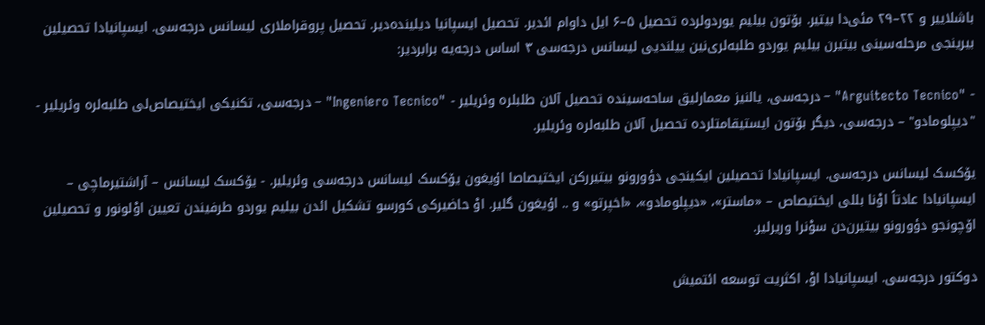باشلاییر و ۲۲–۲۹ مئی‌دا بیتیر. بۆتون بیلیم یوردولرده تحصیل ۵–۶ ایل داوام ائدیر. تحصیل ایسپانیا دیلینده‌دیر. تحصیل پروقراملاری لیسانس درجه‌سی. ایسپانیادا تحصیلین بیرینجی مرحله‌سینی بیتیرن بیلیم یوردو طلبه‌لری‌نین ییلندیی لیسانس درجه‌سی ۳ اساس درجه‌یه برابردیر:

- "Arguitecto Tecnico" – درجه‌سی، یالنیز معمارلیق ساحه‌سینده تحصیل آلان طلبلره وئریلیر - "Ingeniero Tecnico" – درجه‌سی، تکنیکی ایختیصاص‌لی طلبه‌لره وئریلیر - "دیپلومادو" – درجه‌سی، دیگر بۆتون ایستیقامتلرده تحصیل آلان طلبه‌لره وئریلیر.

یۆکسک لیسانس درجه‌سی. ایسپانیادا تحصیلین ایکینجی دؤورونو بیتیررکن ایختیصاصا اۇیغون یۆکسک لیسانس درجه‌سی وئریلیر. - یۆکسک لیسانس – آراشتیرماچی – ایسپانیادا عادتاً اوْنا بللی ایختیصاص – «ماستر»، «دیپلومادو»، «اخپرتو» و .. اۇیغون گلیر. اوْ حاضیرکی کورسو تشکیل ائدن بیلیم یوردو طرفیندن تعیین اوْلونور و تحصیلین اۆچونجو دؤورونو بیتیرن‌دن سوْنرا وریرلیر.

دوکتور درجه‌سی. ایسپانیادا اوْ، اکثریت توسعه ائتمیش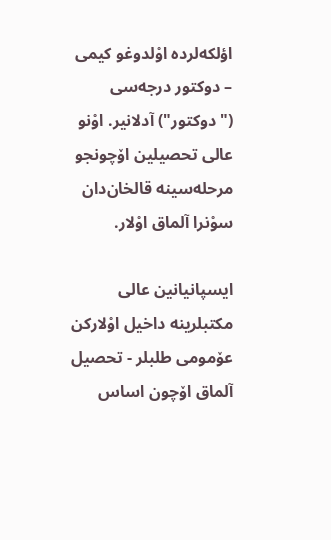اؤلکه‌لرده اوْلدوغو کیمی – دوکتور درجه‌سی ("دوکتور") آدلانیر. اوْنو عالی تحصیلین اۆچونجو مرحله‌سینه قالخان‌دان سوْنرا آلماق اوْلار.

ایسپانیانین عالی مکتبلرینه داخیل اوْلارکن عۆمومی طلبلر - تحصیل آلماق اۆچون اساس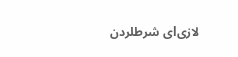لازیlی شرطلردن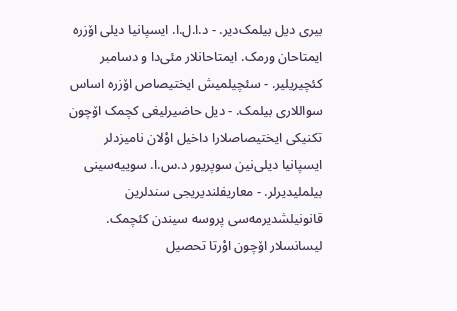بیری دیل بیلمک‌دیر. - د.ا.ل.ا. ایسپانیا دیلی اۆزره ایمتاحان ورمک. ایمتاحانلار مئی‌دا و دسامبر کئچیریلیر. - سئچیلمیش ایختیصاص اۆزره اساس سواللاری بیلمک. - دیل حاضیرلیغی کچمک اۆچون تکنیکی ایختیصاصلارا داخیل اوْلان نامیزدلر ایسپانیا دیلی‌نین سوپریور د.س.ا. سوییه‌سینی بیلملیدیرلر. - معاریفلندیریجی سندلرین قانونیلشدیرمه‌سی پروسه سیندن کئچمک. لیسانسلار اۆچون اوْرتا تحصیل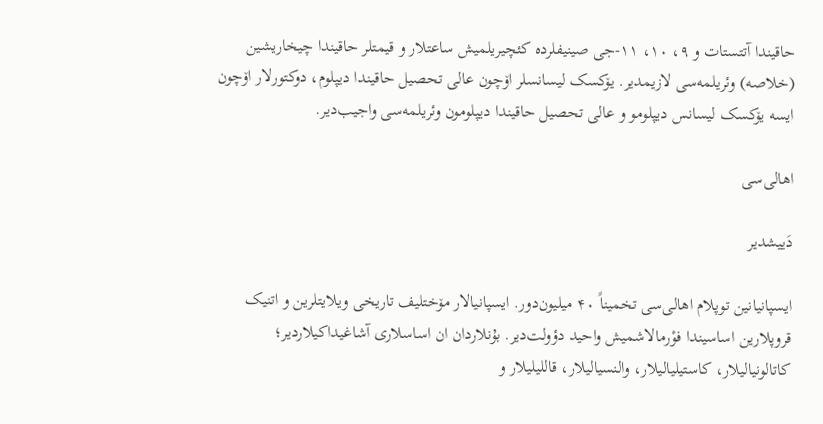حاقیندا آتتستات و ۹، ۱۰، ۱۱-جی صینیفلرده کئچیریلمیش ساعتلار و قیمتلر حاقیندا چیخاریشین (خلاصه) وئریلمه‌سی لازیمدیر. یۆکسک لیسانسلر اۆچون عالی تحصیل حاقیندا دیپلوم، دوکتورلار اۆچون ایسه یۆکسک لیسانس دیپلومو و عالی تحصیل حاقیندا دیپلومون وئریلمه‌سی واجیب‌دیر.

اهالی‌سی

دَییشدیر

ایسپانیانین توپلام اهالی‌سی تخمیناً ۴۰ میلیون‌دور. ایسپانیالار مۆختلیف تاریخی ویلایتلرین و اتنیک قروپلارین اساسیندا فوْرمالاشمیش واحید دؤولت‌دیر. بۇنلاردان ان اساسلاری آشاغیداکیلاردیر؛ کاتالونیالیلار، کاستیلیالیلار، والنسیالیلار، قاللیلیلار و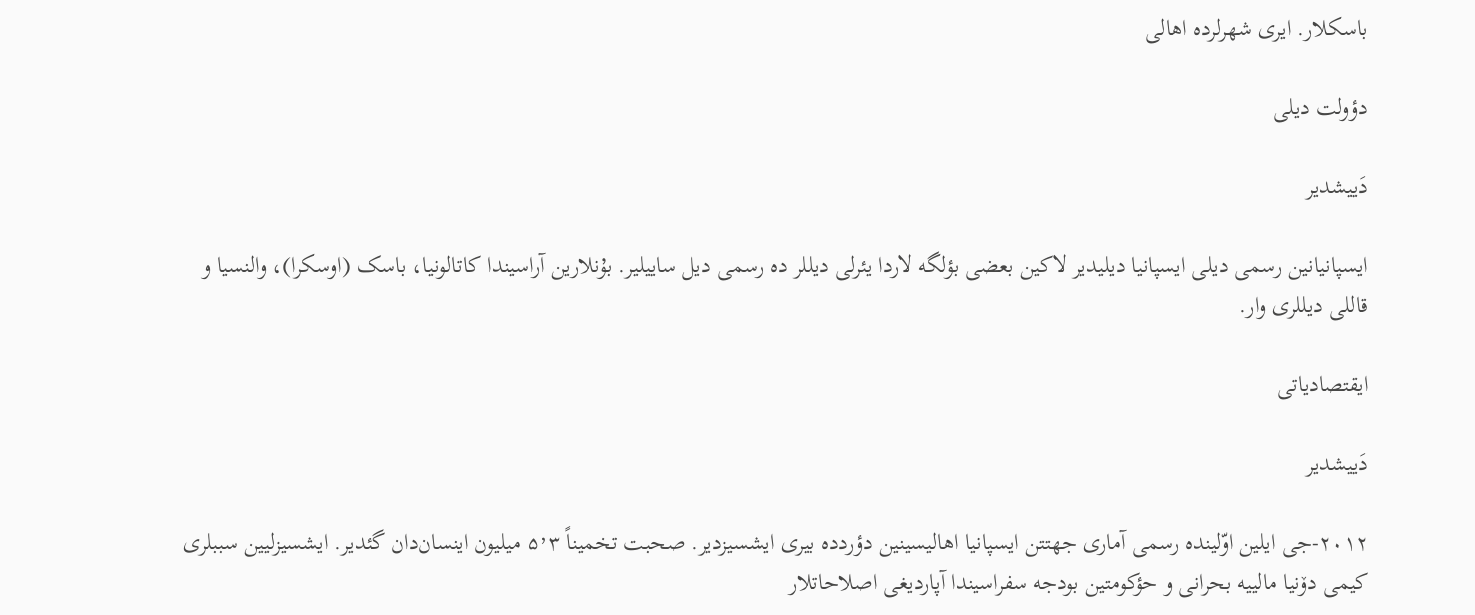باسکلار. ایری شهرلرده اهالی

دؤولت دیلی

دَییشدیر

ایسپانیانین رسمی دیلی ایسپانیا دیلیدیر لاکین بعضی بؤلگه لاردا یئرلی دیللر ده رسمی دیل ساییلیر. بۇنلارین آراسیندا کاتالونیا، باسک (اوسکرا)، والنسیا و قاللی دیللری وار.

ایقتصادیاتی

دَییشدیر

۲۰۱۲-جی ایلین اوّلینده رسمی آماری جهتتن ایسپانیا اهالیسینین دؤردده بیری ایشسیزدیر. صحبت تخمیناً ۵٬۳ میلیون اینسان‌دان گئدیر. ایشسیزلیین سببلری کیمی دۆنیا مالییه بحرانی و حؤکومتین بودجه سفراسیندا آپاردیغی اصلاحاتلار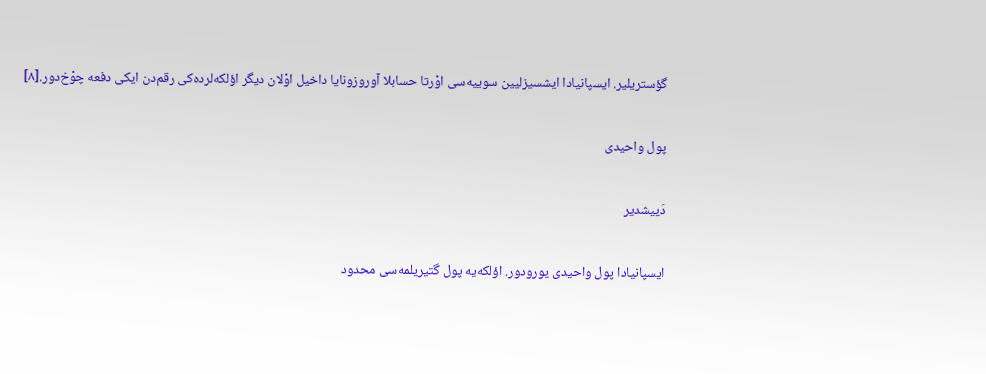گؤستریلیر. ایسپانیادا ایشسیزلیین سوییه‌سی اوْرتا حسابلا آوروزونایا داخیل اوْلان دیگر اؤلکه‌لرده‌کی رقم‌دن ایکی دفعه چوْخ‌دور.[۸]

پول واحیدی

دَییشدیر

ایسپانیادا پول واحیدی یورودور. اؤلکه‌یه پول گتیریلمه‌سی محدود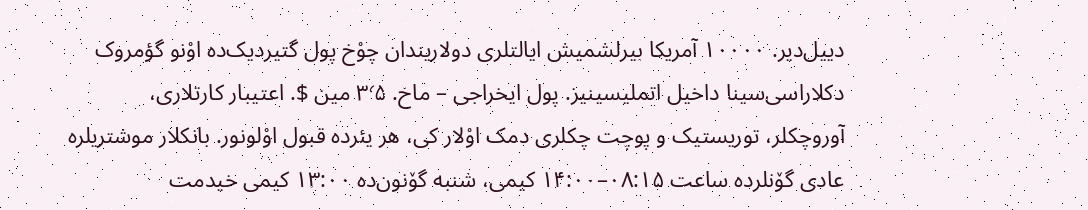دییل‌دیر. ۱۰۰۰۰ آمریکا بیرلشمیش ایالتلری دولاریندان چوْخ پول گتیردیک‌ده اوْنو گؤمروک دکلاراسی‌سینا داخیل اتملیسینیز. پول ایخراجی – ماخ. ۳٬۵ مین $. اعتیبار کارتلاری، آوروچکلر، توریستیک و پوچت چکلری دمک اوْلار کی، هر یئرده قبول اوْلونور. بانکلار موشتریلره عادی گۆنلرده ساعت ۰۸:۱۵–۱۴:۰۰ کیمی، شنبه گۆنون‌ده ۱۳:۰۰ کیمی خیدمت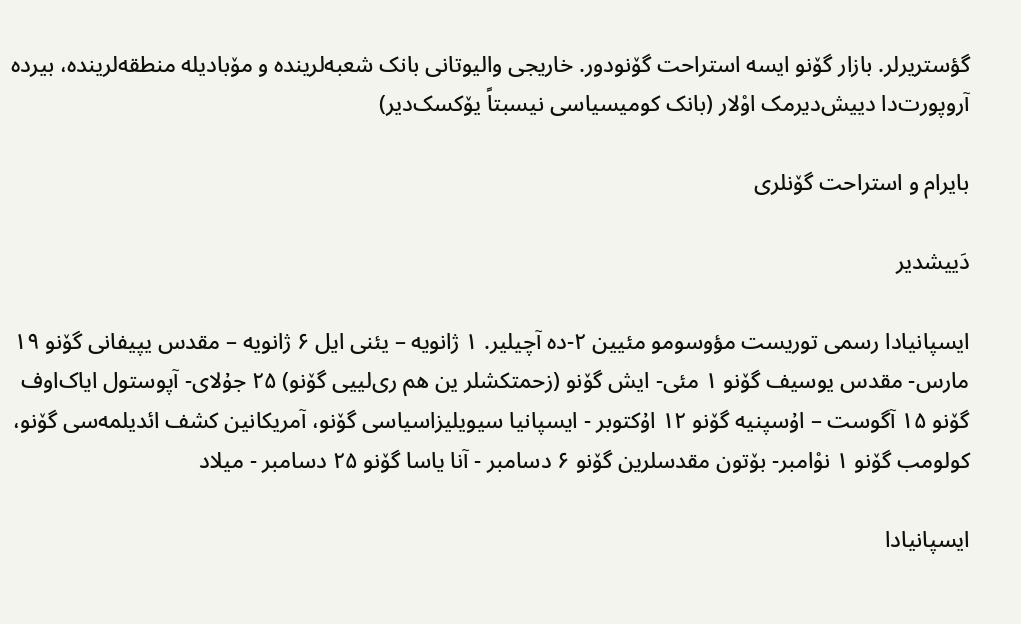گؤستریرلر. بازار گۆنو ایسه استراحت گۆنودور. خاریجی والیوتانی بانک شعبه‌لرینده و مۆبادیله منطقه‌لرینده، بیرده آروپورت‌دا دییش‌دیرمک اوْلار (بانک کومیسیاسی نیسبتاً یۆکسک‌دیر)

بایرام و استراحت گۆنلری

دَییشدیر

ایسپانیادا رسمی توریست مؤوسومو مئیین ۲-ده آچیلیر. ۱ ژانویه – یئنی ایل ۶ ژانویه – مقدس یپیفانی گۆنو ۱۹ مارس- مقدس یوسیف گۆنو ۱ مئی- ایش گۆنو (زحمتکشلر ین هم ری‌لییی گۆنو) ۲۵ جۇلای- آپوستول ایاک‌اوف گۆنو ۱۵ آگوست – اۇسپنیه گۆنو ۱۲ اۇکتوبر - ایسپانیا سیویلیزاسیاسی گۆنو، آمریکانین کشف ائدیلمه‌سی گۆنو، کولومب گۆنو ۱ نوْامبر- بۆتون مقدسلرین گۆنو ۶ دسامبر - آنا یاسا گۆنو ۲۵ دسامبر - میلاد

ایسپانیادا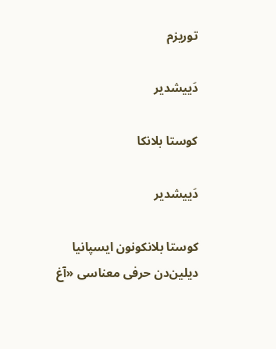توریزم

دَییشدیر

کوستا بلانکا

دَییشدیر

کوستا بلانکونون ایسپانیا دیلین‌دن حرفی معناسی «آغ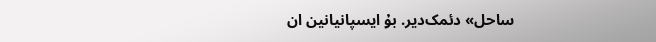ساحل» دئمک‌دیر. بۇ ایسپانیانین ان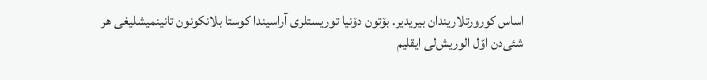اساس کورورتلاریندان بیریدیر. بۆتون دۆنیا توریستلری آراسیندا کوستا بلانکونون تانینمیشلیغی هر شئی‌دن اوّل الوریش‌لی ایقلیم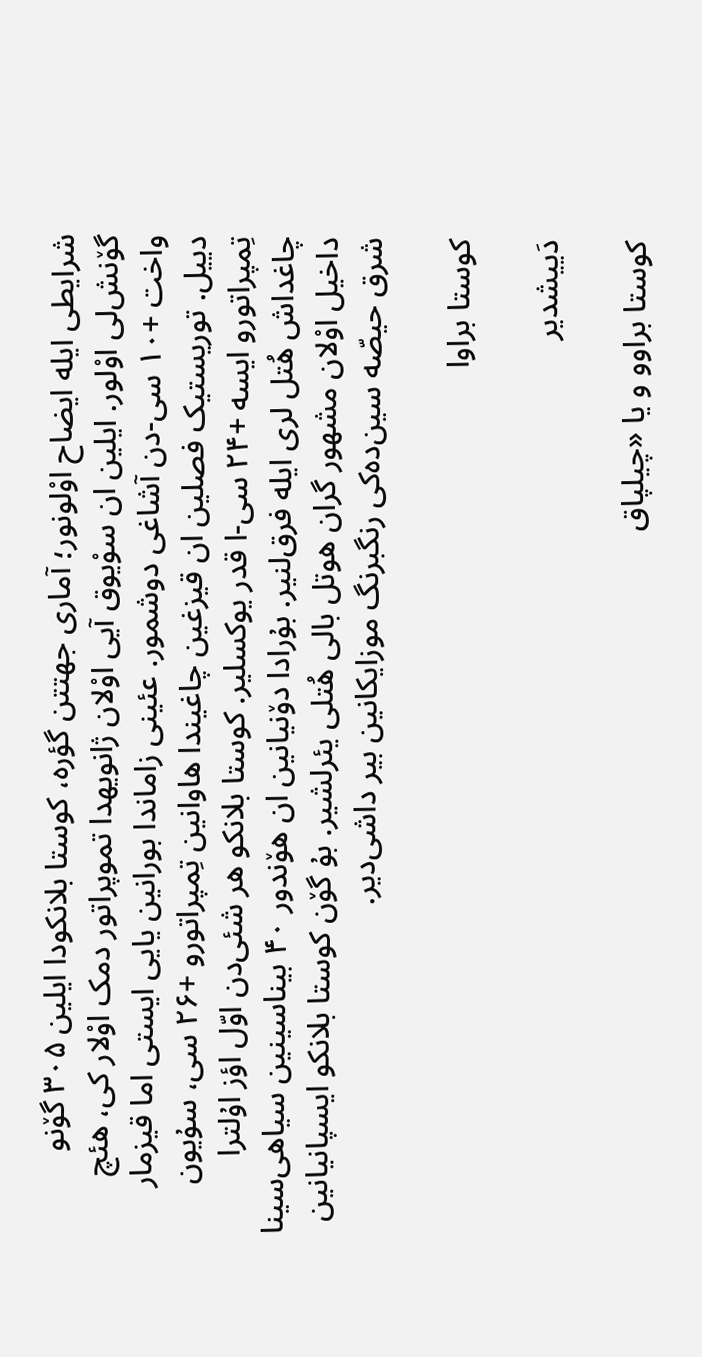شرایطی ایله ایضاح اوْلونور؛ آماری جهتتن گؤره، کوستا بلانکودا ایلین ۳۰۵ گۆنو گۆنش‌لی اوْلور. ایلین ان سوْیوق آیی اوْلان ژانویهدا تموپراتور دمک اوْلار کی، هئچ واخت +۱۰ سی-دن آشاغی دوشمور. عئینی زاماندا بورانین یایی ایستی اما قیزمار دییل. توریستیک فصلین ان قیزغین چاغیندا هاوانین تِمپراتورو +۲۶ سی، سۇیون تِمپراتورو ایسه +۲۴ سی-ا قدر یوکسلیر. کوستا بلانکو هر شئی‌دن اوّل اؤز اۇلترا چاغداش هُتل لری ایله فرق‌لنیر. بۇرادا دۆنیانین ان هۆندور ۴۰ بیناسینین سیاهی‌سینا داخیل اوْلان مشهور گران هوتل بالی هُتلی یئرلشیر. بۇ گۆن کوستا بلانکو ایسپانیانین شرق حیصّه سین‌ده‌کی رنگبرنگ موزایکانین بیر داشی‌دیر.

کوستا براوا

دَییشدیر

کوستا براوو و یا «چیلپاق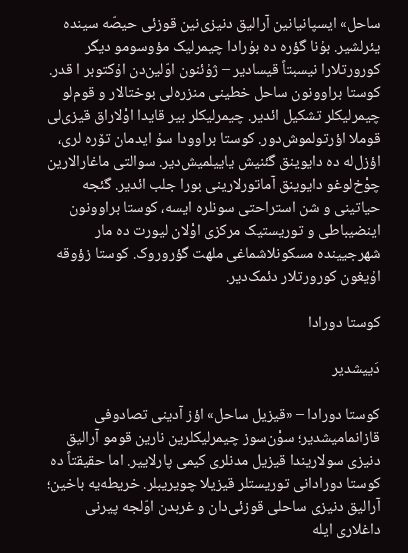ساحل» ایسپانیانین آرالیق دنیزی‌نین قوزئی حیصّه سینده یئرلشیر. بۇنا گؤره ده بۇرادا چیمرلیک مؤوسومو دیگر کورورتلارا نیسبتاً قیسادیر – ژۇئنون اوّلین‌دن اۇکتوبر ا قدر. کوستا براوونون ساحل خطینی منزره‌لی بوختالار و قوم‌لو چیمرلیکلر تشکیل ائدیر. چیمرلیکلر بیر قایدا اوْلاراق قیزی‌لی قوملا اؤرتولموش‌دور. کوستا براوودا سۇ ایدمان تۆره لری، اؤزل‌له ده دایوینق گئنیش یاییلمیش‌دیر. سوالتی ماغارالارین چوْخ‌لوغو دایوینق آماتورلارینی بورا جلب ائدیر. گئجه حیاتینی و شن استراحتی سونلره ایسه، کوستا براوونون اینضیباطی و توریستیک مرکزی اوْلان لیورت ده مار شهرجیینده مسکونلاشماغی ملهت گؤروروک. کوستا زؤوقه اۇیغون کورورتلار دئمک‌دیر.

کوستا دورادا

دَییشدیر

کوستا دورادا – «قیزیل ساحل» اؤز آدینی تصادوفی قازانمامیشدیر؛ سوْن‌سوز چیمرلیکلرین نارین قومو آرالیق دنیزی سولاریندا قیزیل مدنلری کیمی پارلاییر. اما حقیقتاً ده کوستا دورادانی توریستلر قیزیلا چویریبلر. خریطه‌یه باخین؛ آرالیق دنیزی ساحلی قوزئی‌دان و غربدن اوّلجه پیرنی داغلاری ایله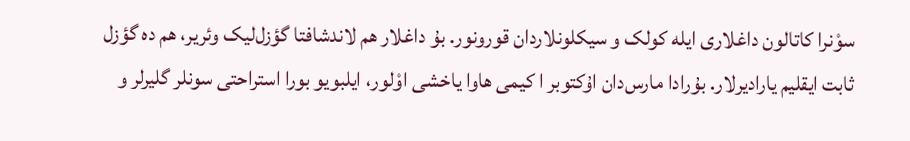سوْنرا کاتالون داغلاری ایله کولک و سیکلونلاردان قورونور. بۇ داغلار هم لاندشافتا گؤزل‌لیک وئریر، هم ده گؤزل ثابت ایقلیم یارادیرلار. بۇرادا مارس‌دان اۇکتوبر ا کیمی هاوا یاخشی اوْلور، ایلبویو بورا استراحتی سونلر گلیرلر و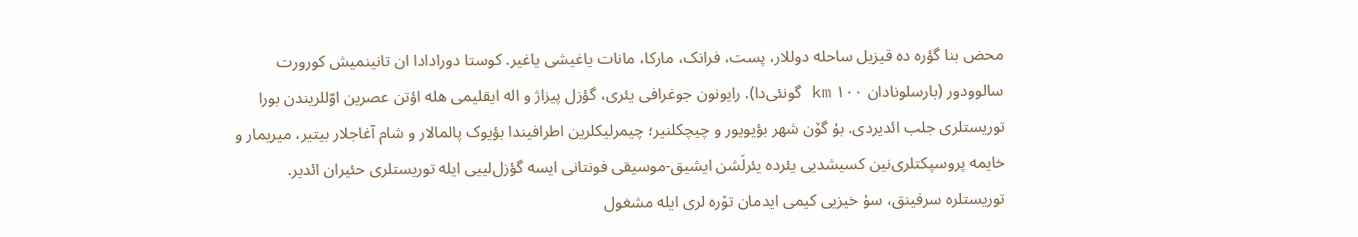محض بنا گؤره ده قیزیل ساحله دوللار، پست، فرانک، مارکا، مانات یاغیشی یاغیر. کوستا دورادادا ان تانینمیش کورورت سالوودور (بارسلونادان ۱۰۰ km گونئی‌دا). رایونون جوغرافی یئری، گؤزل پیزاژ و اله ایقلیمی هله اؤتن عصرین اوّللریندن بورا توریستلری جلب ائدیردی. بۇ گۆن شهر بؤیویور و چیچکلنیر؛ چیمرلیکلرین اطرافیندا بؤیوک پالمالار و شام آغاجلار بیتیر، میریمار و خایمه پروسپکتلری‌نین کسیشدیی یئرده یئرلَشن ایشیق-موسیقی فونتانی ایسه گؤزل‌لییی ایله توریستلری حئیران ائدیر. توریستلره سرفینق، سۇ خیزیی کیمی ایدمان تۆره لری ایله مشغول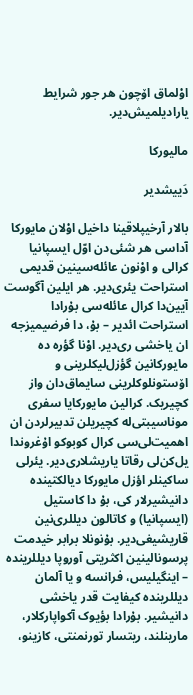اوْلماق اۆچون هر جور شرایط یارادیلمیش‌دیر.

مالیورکا

دَییشدیر

بالار آرخیپلاقینا داخیل اوْلان مایورکا آداسی هر شئی‌دن اوّل ایسپانیا کرالی و اوْنون عائله‌سینین قدیمی استراحت یئری‌دیر. هر ایلین آگوست آیین‌دا کرال عائله‌سی بۇرادا استراحت ائدیر – بۇ، دا فرضیمیزجه ان یاخشی ری‌دیر. اوْنا گؤره ده مایورکانین گؤزل‌لیکلرینی و اۆستونلوکلرینی سایماق‌دان واز کچیریک. کرالین مایورکایا سفری موناسیبتی‌له کچیریلن تدبیرلردن ان اهمیت‌لی‌سی کرال کوبوکو اۇغروندا یل‌کن‌لی رقاتا یاریشلاری‌دیر. یئرلی ساکینلر اؤزل مایورکا دیالکتینده دانیشیرلار کی، بۇ دا کاستیل (ایسپانیا) و کاتالون دیللری‌نین قاریشیغی‌دیر. بۇنونلا برابر خیدمت پرسونالینین اکثریتی آوروپا دیللرینده – اینگیلیس، فرانسه و یا آلمان دیللرینده کیفایت قدر یاخشی دانیشیر. بۇرادا بؤیوک آکواپارکلار، مارینلند، ریتسار تورنمنتی، کازینو،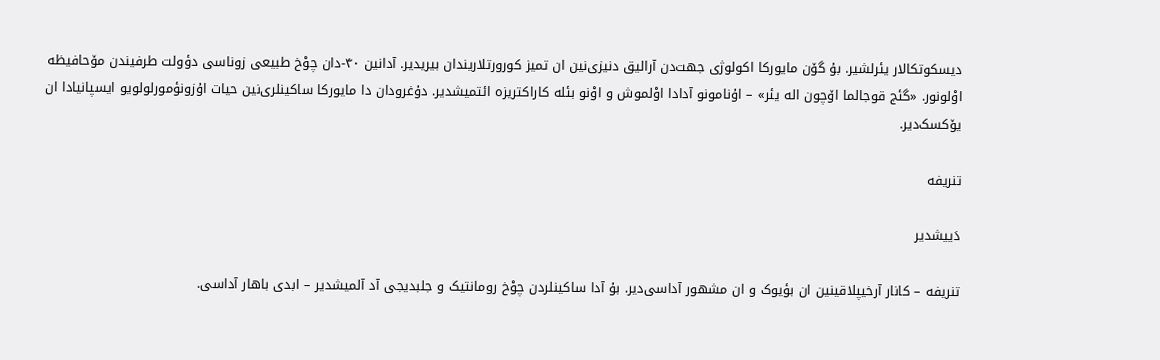دیسکوتکالار یئرلشیر. بۇ گۆن مایورکا اکولوژی جهت‌دن آرالیق دنیزی‌نین ان تمیز کورورتلاریندان بیریدیر. آدانین ۴۰-دان چوْخ طبیعی زوناسی دؤولت طرفیندن مۆحافیظه اوْلونور. «گئج قوجالما اۆچون اله یئر» – اۇنامونو آدادا اوْلموش و اوْنو بئله کاراکتریزه ائتمیشدیر. دۇغرودان دا مایورکا ساکینلری‌نین حیات اۇزونؤمورلولویو ایسپانیادا ان یۆکسک‌دیر.

تنریفه

دَییشدیر

تنریفه – کانار آرخیپلاقینین ان بؤیوک و ان مشهور آداسی‌دیر. بۇ آدا ساکینلردن چوْخ رومانتیک و جلبدیجی آد آلمیشدیر – ابدی باهار آداسی.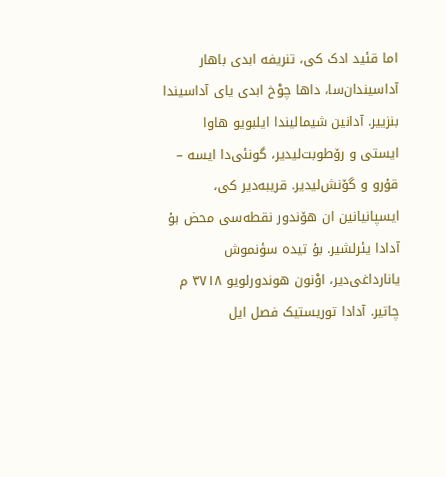اما قئید ادک کی، تنریفه ابدی باهار آداسیندان‌سا، داها چوْخ ابدی یای آداسیندا بنزییر. آدانین شیمالیندا ایلبویو هاوا ایستی و رۆطوبت‌لیدیر، گونئی‌دا ایسه – قۇرو و گۆنش‌لیدیر. قریبه‌دیر کی، ایسپانیانین ان هۆندور نقطه‌سی محض بۇ آدادا یئرلشیر. بۇ تیده سؤنموش یانارداغی‌دیر، اوْنون هوندورلویو ۳۷۱۸ م چاتیر. آدادا توریستیک فصل ایل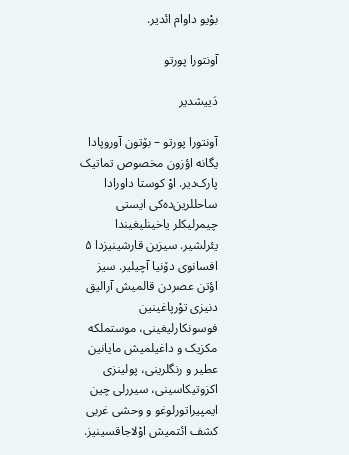بوْیو داوام ائدیر.

آونتورا پورتو

دَییشدیر

آونتورا پورتو – بۆتون آوروپادا یگانه اؤزون مخصوص تماتیک پارک‌دیر. اوْ کوستا داورادا ساحللرین‌ده‌کی ایستی چیمرلیکلر یاخینلیغیندا یئرلشیر. سیزین قارشینیزدا ۵ افسانوی دۆنیا آچیلیر. سیز اؤتن عصردن قالمیش آرالیق دنیزی توْرپاغینین فوسونکارلیغینی، موستملکه مکزیک و داغیلمیش مایانین عطیر و رنگلرینی، پولینزی اکزوتیکاسینی، سیررلی چین ایمپیراتورلوغو و وحشی غربی کشف ائتمیش اوْلاجاقسینیز.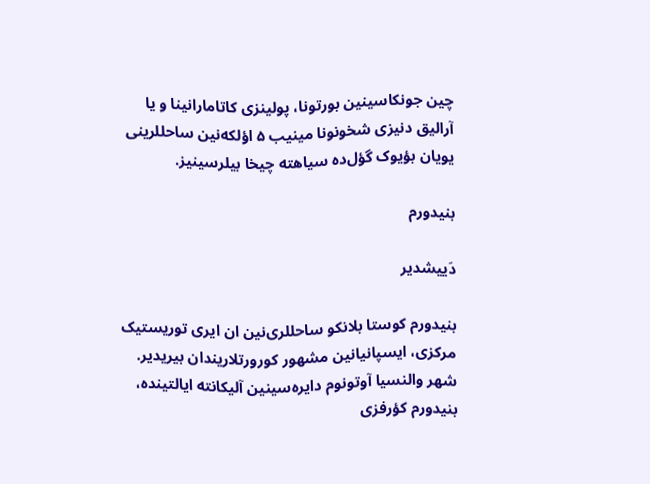چین جونکاسینین بورتونا، پولینزی کاتامارانینا و یا آرالیق دنیزی شخونونا مینیب ۵ اؤلکه‌نین ساحللرینی یویان بؤیوک گؤل‌ده سیاهته چیخا بیلرسینیز.

بنیدورم

دَییشدیر

بنیدورم کوستا بلانکو ساحللری‌نین ان ایری توریستیک مرکزی، ایسپانیانین مشهور کورورتلاریندان بیریدیر. شهر والنسیا آوتونوم دایره‌سینین آلیکانته ایالتینده، بنیدورم کؤرفزی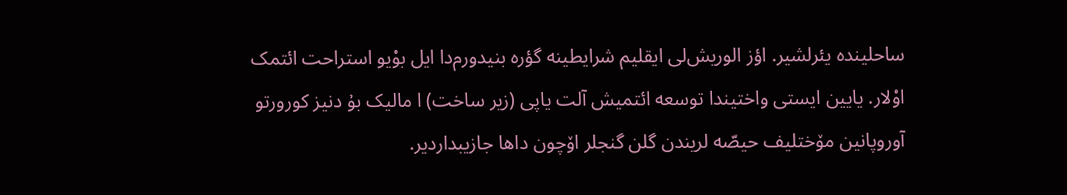ساحلینده یئرلشیر. اؤز الوریش‌لی ایقلیم شرایطینه گؤره بنیدورم‌دا ایل بوْیو استراحت ائتمک اوْلار. یایین ایستی واختیندا توسعه ائتمیش آلت یاپی (زیر ساخت) ا مالیک بۇ دنیز کورورتو آوروپانین مۆختلیف حیصّه لریندن گلن گنجلر اۆچون داها جازیبداردیر.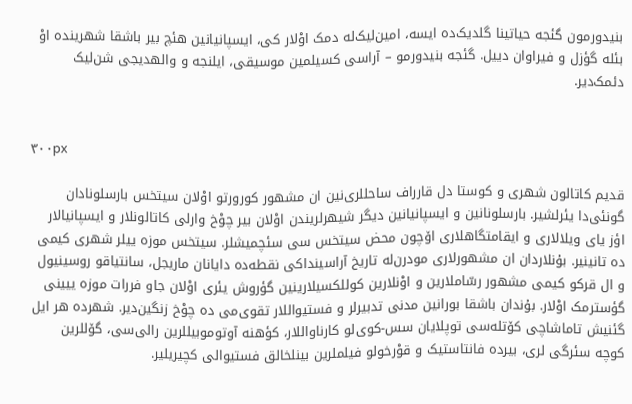بنیدورمون گئجه حیاتینا گلدیک‌ده ایسه، امین‌لیک‌له دمک اوْلار کی، ایسپانیانین هئچ بیر باشقا شهرینده اوْ بئله گؤزل و فیراوان دییل. گئجه بنیدورمو – آراسی کسیلمین موسیقی، ایلنجه و والهدیجی شن‌لیک دئمک‌دیر.


۳۰۰px

قدیم کاتالون شهری و کوستا دل قارراف ساحللری‌نین ان مشهور کورورتو اوْلان سیتخس بارسلونادان گونئی‌دا یئرلشیر. بارسلونانین و ایسپانیانین دیگر شیهرلریندن اوْلان بیر چوْخ وارلی کاتالونلار و ایسپانیالار اؤز یای ویلالاری و ایقامتگاهلاری اۆچون محض سیتخس سی سئچمیشلر. سیتخس موزه ییلر شهری کیمی ده تانینیر. بۇنلاردان ان مشهورلاری مودرن‌له تاریخ آراسینداکی نقطه‌ده دایانان ماریجل، سانتیاقو روسینیول و ال قرکو کیمی مشهور رسّاملارین و اوْنلارین کوللکسیلارینین گؤروش یئری اوْلان جاو فررات موزه ییینی گؤسترمک اوْلار. بۇندان باشقا بورانین مدنی تدبیرلر و فستیواللار تقوی‌می ده چوْخ زنگین‌دیر. شهرده هر ایل گئنیش تاماشاچی کۆتله‌سی توپلایان سس-کوی‌لو کارناواللار، کؤهنه آوتوموبیللرین رالی‌سی، گۆللرین کوچه سئرگی لری، بیرده فانتاستیک و قوْرخولو فیلملرین بینلخالق فستیوالی کچیریلیر.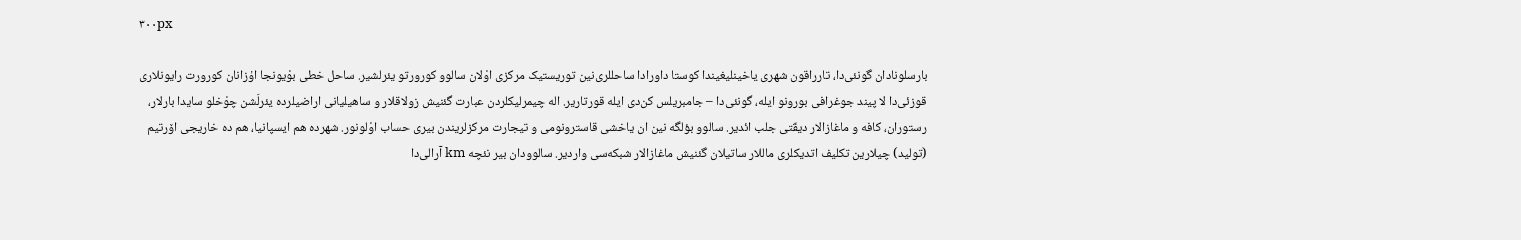۳۰۰px

بارسلونادان گونئی‌دا، تارراقون شهری یاخینلیغیندا کوستا داورادا ساحللری‌نین توریستیک مرکزی اوْلان سالوو کورورتو یئرلشیر. ساحل خطی بوْیونجا اۇزانان کورورت رایونلاری قوزئی‌دا لا پیند جوغرافی بورونو ایله، گونئی‌دا – جامبریلس کن‌دی ایله قورتاریر. اله چیمرلیکلردن عبارت گئنیش زولاقلار و ساهیلیانی اراضیلرده یئرلَشن چوْخلو سایدا بارلار، رستوران، کافه و ماغازالار دیقّتی جلب ائدیر. سالوو بؤلگه نین ان یاخشی قاسترونومی و تیجارت مرکزلریندن بیری حساب اوْلونور. شهرده هم ایسپانیا، هم ده خاریجی اۆرتیم (تولید) چیلارین تکلیف اتدیکلری ماللار ساتیلان گئنیش ماغازالار شبکه‌سی واردیر. سالوودان بیر نئچه km آرالی‌دا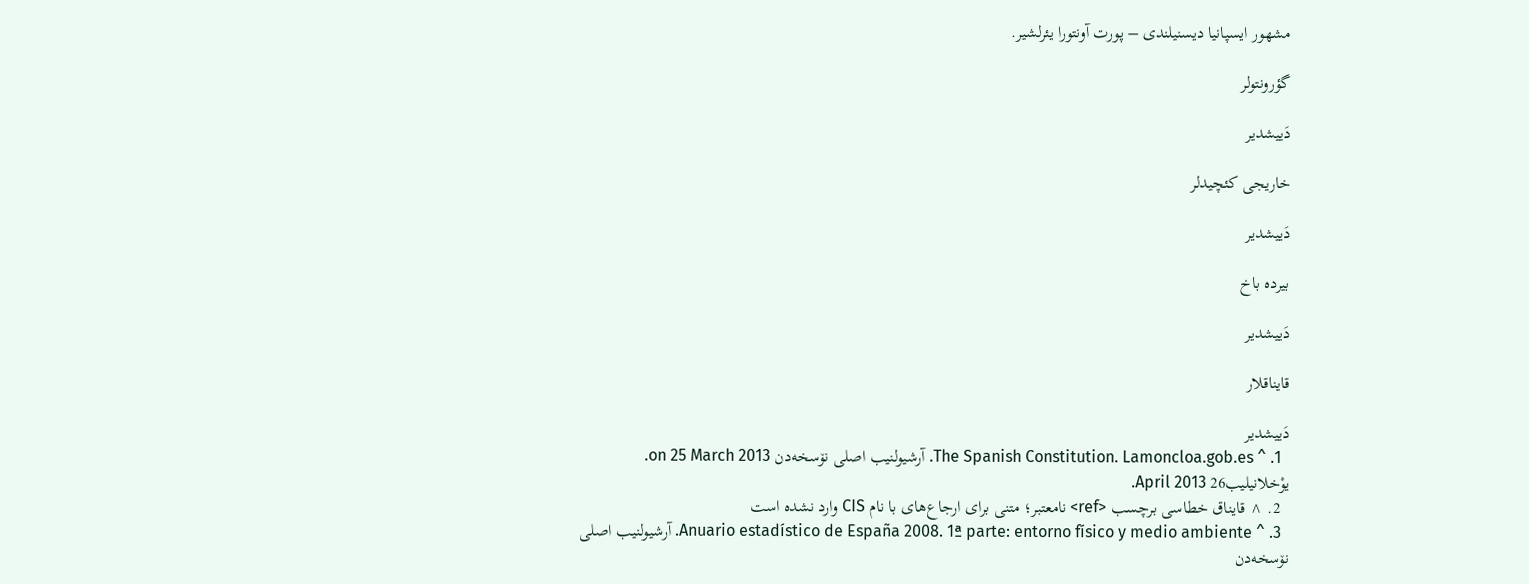مشهور ایسپانیا دیسنیلندی – پورت آونتورا یئرلشیر.

گؤرونتولر

دَییشدیر

خاریجی کئچیدلر

دَییشدیر

بیرده باخ

دَییشدیر

قایناقلار

دَییشدیر
  1. ^ The Spanish Constitution. Lamoncloa.gob.es. آرشیولنیب اصلی نۆسخه‌دن on 25 March 2013. یوْخلانیلیب26 April 2013.
  2. ^ قایناق خطاسی برچسب <ref> نامعتبر؛ متنی برای ارجاع‌های با نام CIS وارد نشده است
  3. ^ Anuario estadístico de España 2008. 1ª parte: entorno físico y medio ambiente. آرشیولنیب اصلی نۆسخه‌دن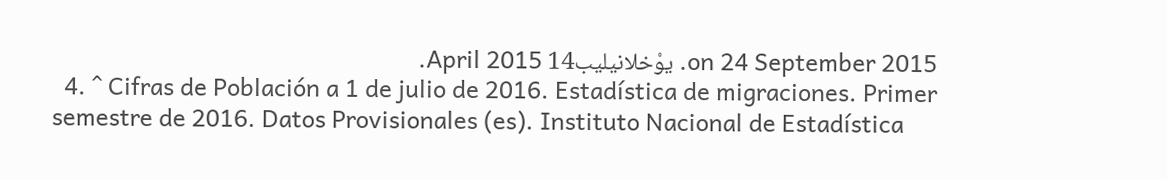on 24 September 2015. یوْخلانیلیب14 April 2015.
  4. ^ Cifras de Población a 1 de julio de 2016. Estadística de migraciones. Primer semestre de 2016. Datos Provisionales (es). Instituto Nacional de Estadística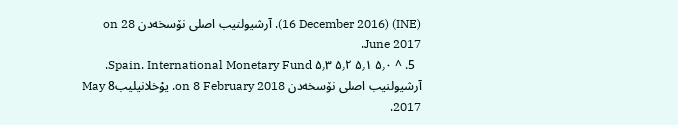(INE) (16 December 2016). آرشیولنیب اصلی نۆسخه‌دن on 28 June 2017.
  5. ^ ۵٫۰ ۵٫۱ ۵٫۲ ۵٫۳ Spain. International Monetary Fund. آرشیولنیب اصلی نۆسخه‌دن on 8 February 2018. یوْخلانیلیب8 May 2017.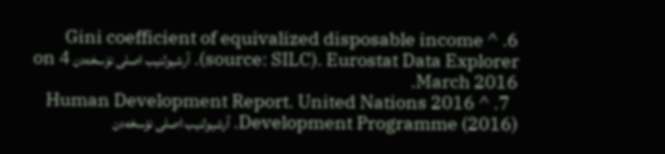6. ^ Gini coefficient of equivalized disposable income (source: SILC). Eurostat Data Explorer. آرشیولنیب اصلی نۆسخه‌دن on 4 March 2016.
  7. ^ 2016 Human Development Report. United Nations Development Programme (2016). آرشیولنیب اصلی نۆسخه‌دن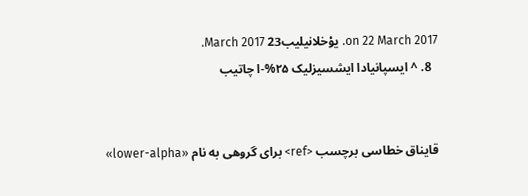on 22 March 2017. یوْخلانیلیب23 March 2017.
  8. ^ ایسپانیادا ایشسیزلیک ۲۵%-ا چاتیب


قایناق خطاسی برچسب <ref> برای گروهی به نام «lower-alpha»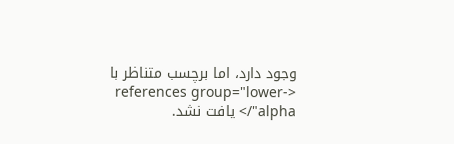وجود دارد، اما برچسب متناظر با <references group="lower-alpha"/> یافت نشد.